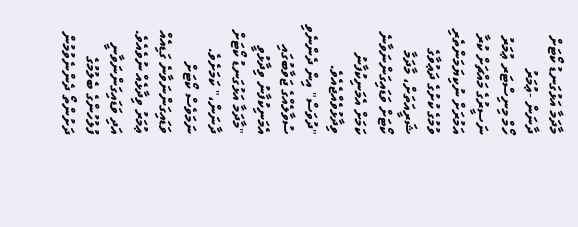މާދަމާ އަޅުގަނޑު ކޯޓަށް ދާނަން -ޢުމަރު
ހޯމް މިނިސްޓަރ ޢުމަރު ނަސީރުގެ މައްޗަށް ކުރާ އަމުރަށް ނުކިޔަމަންތެރި ވުމުގެ ކުށުގެ ދަޢުވާގެ ޝަރީއަތަށް، މާދަމާ ކޯޓަށް ވަޑައިގަންނަވާނެ ކަމަށް އެމަނިކުފާނު ވިދާޅުވެއްޖެއެވެ.
"ދުވަސް" އިން ދެންނެވި ސުވާލެއްގެ ޖަވާބުގައި އެމަނިކުފާނު ވިދާޅުވީ "މާދަމާ އަޅުގަނޑު ކޯޓަށް ދާނަން،" ކަމަށެވެ. ނަމަވެސް ކޯޓަށް ވަޑައިގަންނަވާނެ ގަޑިއެއް ޢުމަރު ވިދާޅެއް ނުވެއެވެ. އަދި ވަޑައިގަންނަވާނީ ފުލުހުންގެ ބެލުމުގެ ދަށުންތޯ ދެންނެވުމުން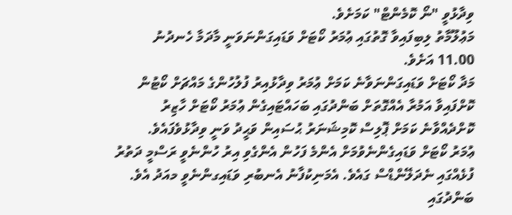ވިދާޅުވީ "ނޯ ކޮމެންޓް" ކަމަށެވެ.
މަޢުލޫމާތު ލިބިފައިވާ ގޮތުގައި ޢުމަރު ކޯޓަށް ވަޑައިގަންނަވަނީ މާދަމާ ހެނދުނު 11.00 އަށެވެ.
މަދާ ކޯޓަށް ވަޑައިގަންނަވާނެ ކަމަށް ޢުމަރު ވިދާޅުއިރު ފުލުހުންގެ މައްޗަށް ކޯޓުން ކޮށްފައިވާ އަމުރާ އެއްގޮތަށް ބަންދުގައި ބަހައްޓައިގެން ޢުމަރު ކޯޓަށް ހާޒިރު ކޮށްދެއްވާނެ ކަމަށް ޕޮލިސް ކޮމިޝަނަރު ޙުސައިން ވަޙީދު ވަނީ ވިދާޅުވެފައެވެ.
ޢުމަރު ކޯޓަށް ވަޑައިގެންނެވުމަށް އެންމެ ފަހުން އެންގެވި އިރު ހުންނެވީ ރަސްމީ ދަތުރު ފުޅެއްގައި ނެދަލޭންޑްސް ގައެވެ. އެމަނިކުފާނު އެނބުރި ވަޑައިގންނެވީ މއަދު އެވެ.
ބަންދުގައި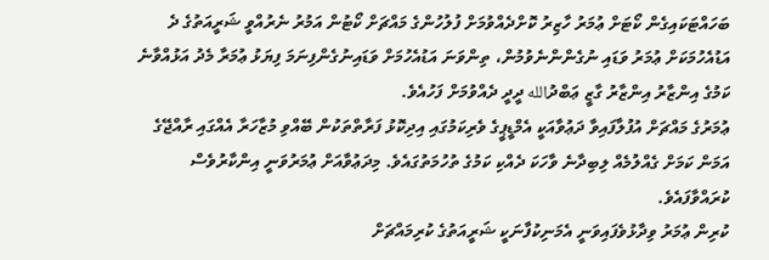ބަހައްޓަކައިގެން ކޯޓަށް ޢުމަރު ހާޒިރު ކޮށްދެއްވުމަށް ފުލުހުންގެ މައްޗަށް ކޯޓުން އަމުރު ނެރުއްވީ ޝަރީއަތުގެ ދެ އަޑުއެހުމަކަށް ޢުމަރު ވަޑައި ނުގެންންނެވުމުން، ތިންވަނަ އަޑުއެހުމަށް ވަޑައިނުގެންފިނަމަ ފިޔަޅު ޢުމަރާ މެދު އަޅުއްވާނެ ކަމުގެ އިންޒާރު އިންޒާރު ގާޒީ ޢަބްދުالله ދީދީ ދެއްވުމަށް ފަހުއެވެ.
ޢުމަރުގެ މައްޗަށް އުފުލާފައިވާ ދަޢުވާއަކީ އެމްޑީޕީގެ ވެރިކަމުގައި އިދިކޮޅު ފަރާތްތަކުން ބޭއްވި މުޒާހަރާ އެއްގައި ރާއްޖޭގެ އަމަން ކަމަށް ގެއްލުމެއް ލިބިދާނެ ވާހަކަ ދެއްކި ކަމުގެ ތުހުމަތުގައެވެ. މިދަޢުވާއަށް ޢުމަރުވަނީ އިންކާރުވެސް ކުރައްވާފައެވެ.
ކުރިން ޢުމަރު ވިދާޅުވެފައިވަނީ އެމަނިކުފާނަކީ ޝަރީއަތުގެ ކުރިމައްޗަށް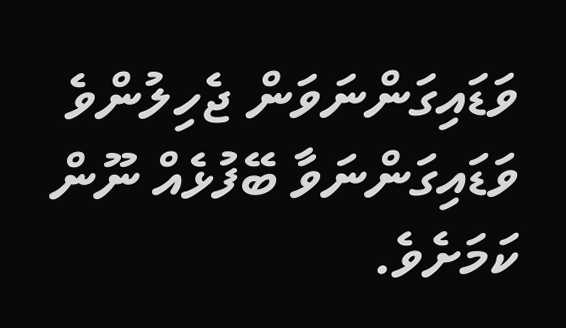ވަޑައިގަންނަވަން ޖެހިލުންވެ ވަޑައިގަންނަވާ ބޭފުޅެއް ނޫން ކަމަށެވެ.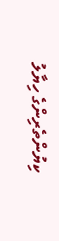ކިޔުންތެރިންގެ ހިޔާލު